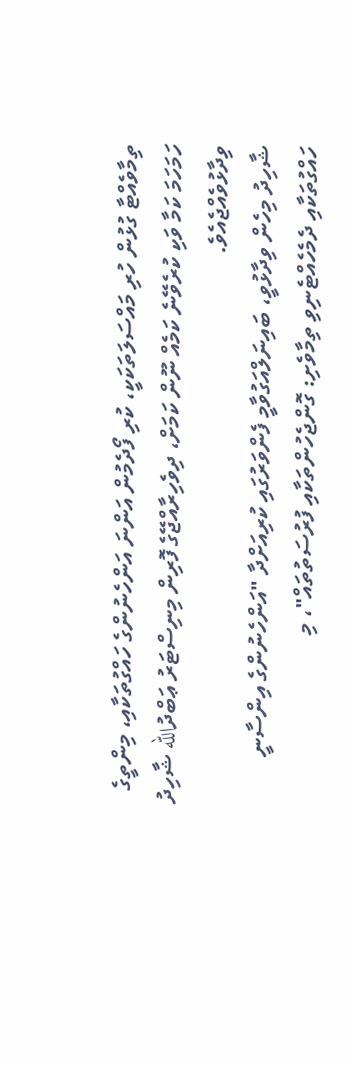ތިމާވެއްޓާ ގުޅުން ހުރި މައްސަލަތަކަކީ، ކުރި ފޯދެމުން އަންނަ އަންހެނުންގެ ހައްގުތަކާއި، މިންތީގެ ހަމަހަމަ ކަމާ ވަކި ކުރެވޭނެ ކަމެއް ނޫން ކަމަށް، ދިވެހިރާއްޖޭގެ ފޮރިން މިނިސްޓަރު ޢަބްދުالله ޝާހިދު ވިދާޅުވެއްޖެއެވެ.
ޝާހިދު މިހެން ވިދާޅުވީ، ބައިނަލްއަގުވާމީ ފެންވަރުގައި ކުރިއަށްދާ "އަންހެނުންގެ އިންސާނީ ހައްގުތަކާއި ދެމެހެއްޓެނިވި ތިމާވެށި: ގޮންޖެހުންތަކާއި ފުރުސަތުތައް"، މި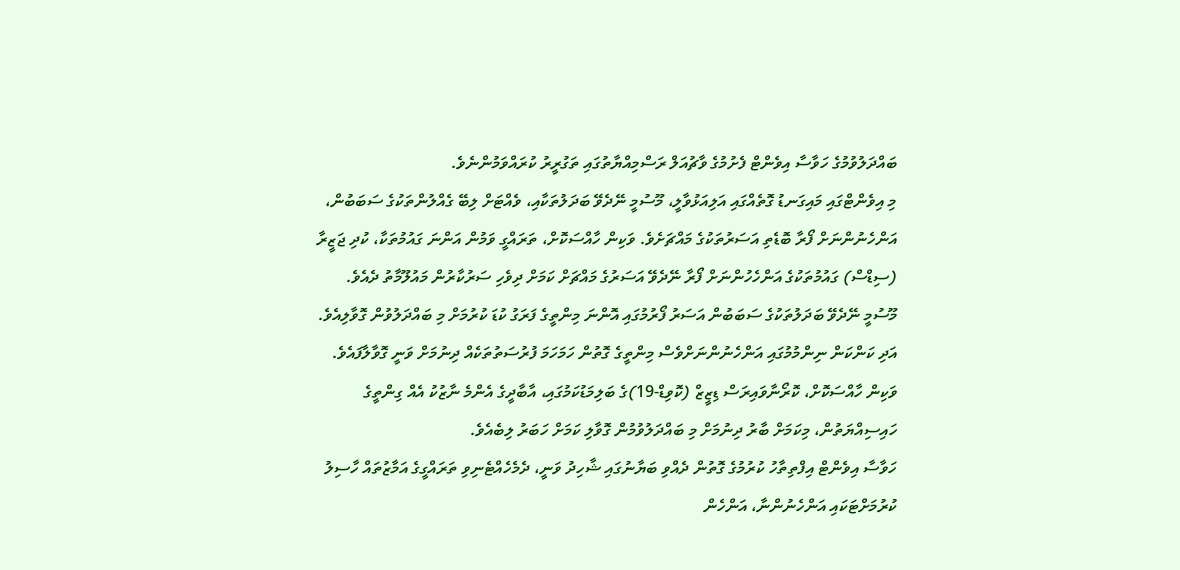ބައްދަލުވުމުގެ ހަވާސާ އިވެންޓް ފެށުމުގެ ވާޗުއަލް ރަސްމިއްޔާތުގައި ތަގުރީރު ކުރައްވަމުންނެވެ.
މި އިވެންޓްގައި މައިގަނޑު ގޮތެއްގައި އަލިއަޅުވާލީ، މޫސުމީ ނޭދެވޭ ބަދަލުތަކާއި، ވެއްޓަށް ލިބޭ ގެއްލުންތަކުގެ ސަބަބުން، އަންހެނުންނަށް ފޯރާ ބޮޑެތި އަސަރުތަކުގެ މައްޗަށެވެ. ވަކިން ހާއްސަކޮށް، ތަރައްގީ ވަމުން އަންނަ ގައުމުތަކާ، ކުދި ޖަޒީރާ (ސިޑްސް) ގައުމުތަކުގެ އަންހެހުންނަށް ފޯރާ ނޭދެވޭ އަސަރުގެ މައްޗަށް ކަމަށް ދިވެހި ސަރުކާރުން މައުލޫމާތު ދެއެވެ.
މޫސުމީ ނޭދެވޭ ބަދަލުތަކުގެ ސަބަބުން އަސަރު ފޯރުމުގައި އޮންނަ މިންތީގެ ފަރަގު ކުޑަ ކުރުމަށް މި ބައްދަލުވުން ގޮވާލިއެވެ. އަދި ކަންކަން ނިންމުމުގައި އަންހެނުންނަށްވެސް މިންތީގެ ގޮތުން ހަމަހަމަ ފުރުސަތުތަކެއް ދިނުމަށް ވަނީ ގޮވާލާފައެވެ. ވަކިން ހާއްސަކޮށް، ކޮރޯނާވައިރަސް ޑިޒީޒް (ކޮވިޑް-19)ގެ ބަލިމަޑުކަމުގައި، އާބާދީގެ އެންމެ ނާޒުކު އެއް ގިންތީގެ ހައިސިއްޔަތުން، މިކަމަށް ބާރު ދިނުމަށް މި ބައްދަލުވުމުން ގޮވާލި ކަމަށް ހަބަރު ލިބެއެވެ.
ހަވާސާ އިވެންޓް އިފްތިތާހު ކުރުމުގެ ގޮތުން ދެއްވި ބަޔާނުގައި ޝާހިދު ވަނީ، ދެމެހެއްޓެނިވި ތަރައްގީގެ އަމާޒުތައް ހާސިލު ކުރުމަށްޓަކައި އަންހެނުންނާ، އަންހެން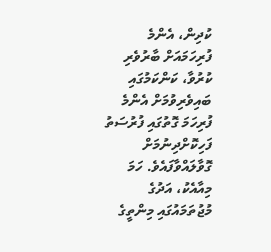ކުދިން، އެންމެ ފުރިހަމައަށް ބާރުވެރި ކުރުވާ، ކަންކަމުގައި ބައިވެރިވުމަށް އެންމެ ފުރިހަމަ ގޮތުގައި ފުރުސަތު ފަހިކޮށްދިނުމަށް ގޮވާލައްވާފައެވެ. ހަމަ މިއާއެކު، އަދުގެ މުޖުތަމައުގައި މިންތީގެ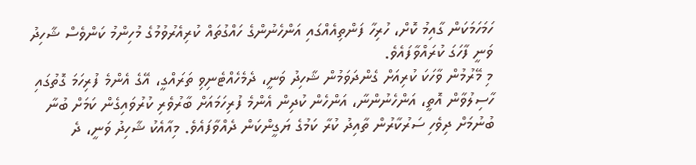ހަމަހަމަކަން ގާއިމު ކޮށް، ހުރިހާ ފަންތިއެއްގައި އަންހެނުންގެ ހައްގުތައް ކުރިއެރުވުމުގެ މުހިންމު ކަންވެސް ޝާހިދު ވަނީ ފާހަގަ ކުރައްވާފައެވެ.
މި މޭރުމުން ވާހަކަ ކުރިއަށް ގެންދަވަމުން ޝާހިދު ވަނީ، ދެމެހެއްޓެނިވި ތަރައްގީ، އޭގެ އެންމެ ފުރިހަމަ ގޮތުގައި ހާސިލުވާން އޮތީ، އަންހެނުންނާ، އަންހެން ކުދިން އެންމެ ފުރިހަމައަށް ބާރުވެރި ކުރުވައިގެން ކަމަށް ބުނާ ބުނުމަށް ދިވެހި ސަރުކާރުން ތާއިދު ކުރާ ކަމުގެ ޔަގީންކަން ދެއްވާފައެވެ. މިއާއެކު ޝާހިދު ވަނީ، ދެ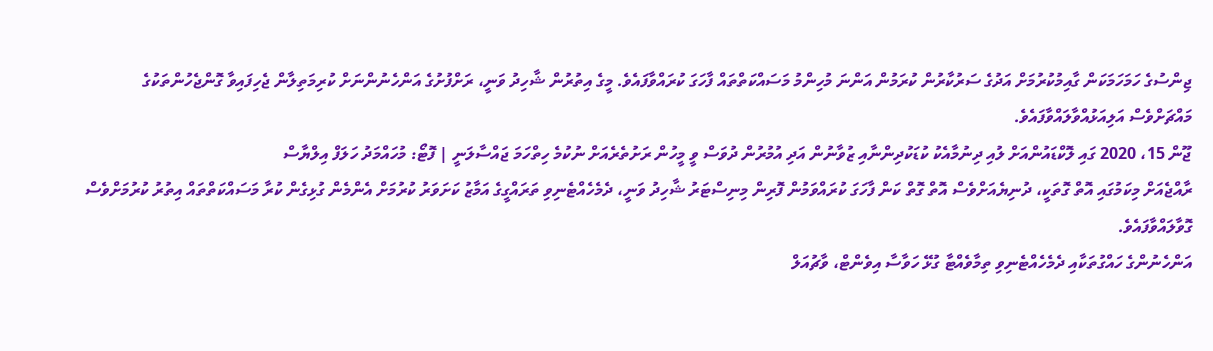ޖިންސުގެ ހަމަހަމަކަން ގާއިމުކުރުމަށް އަދުގެ ސަރުކާރުން ކުރަމުން އަންނަ މުހިންމު މަސައްކަތްތައް ފާހަގަ ކުރައްވާފައެވެ. މީގެ އިތުރުން ޝާހިދު ވަނީ، ރަށްފުށުގެ އަންހެނުންނަށް ކުރިމަތިލާން ޖެހިފައިވާ ގޮންޖެހުންތަކުގެ މައްޗަށްވެސް އަލިއަޅުއްވާލައްވާފައެވެ.
ޖޫން 15، 2020 ގައި ލޮކްޑައުންއަށް ލުއި ދިނުމާއެކު ކުޑަކުދިންނާއި ޒުވާނުން އަދި އުމުރުން ދުވަސް ވީ މީހުން ރަށުތެރެއަށް ނުކުމެ ހިތްހަމަ ޖައްސާލަނީ | ފޮޓޯ: މުހައްމަދު ހަލަފް އިލްޔާސް
ރާއްޖެއަށް މިކަމުގައި އޮތް ގޮތަކީ، ދުނިޔެއަށްވެސް އޮތް ގޮތް ކަން ފާހަގަ ކުރައްވަމުން ފޮރިން މިނިސްޓަރު ޝާހިދު ވަނީ، ދެމެހެއްޓެނިވި ތަރައްގީގެ އަމާޒު ކަށަވަރު ކުރުމަށް އެންމެން ގުޅިގެން ކުރާ މަސައްކަތްތައް އިތުރު ކުރުމަށްވެސް ގޮވާލައްވާފައެވެ.
އަންހެނުންގެ ހައްގުތަކާއި ދެމެހެއްޓެނިވި ތިމާވެއްޓާ ގުޅޭ ހަވާސާ އިވެންޓް، ވާޗުއަލް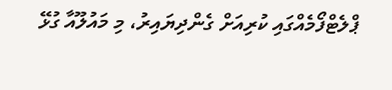ޕްލެޓްފޯމެއްގައި ކުރިއަށް ގެންދިޔައިރު، މި މައުލޫއާ ގުޅޭ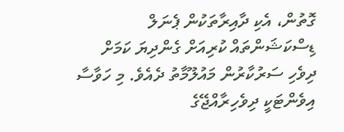ގޮތުން، އެކި ދާއިރާތަކުން ޕެނަލް ޑިސްކަޝަންތައް ކުރިއަށް ގެންދިޔަ ކަމަށް ދިވެހި ސަރުކާރުން މައުލޫމާތު ދެއެވެ. މި ހަވާސާ އިވެންޓަކީ ދިވެހިރާއްޖޭގެ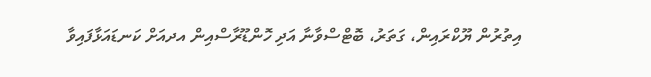އިތުރުން ޔޫކްރައިން، ގަތަރު، ބޮޓްސްވާނާ އަދި ހޮންޑޫރާސްއިން އދއަށް ކަނޑައަޅާފައިވާ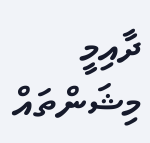ދާއިމީ މިޝަންތައް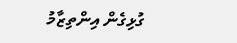ގުޅިގެން އިންތިޒާމު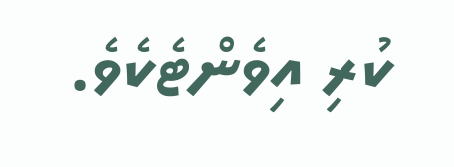ކުރި އިވެންޓެކެވެ.